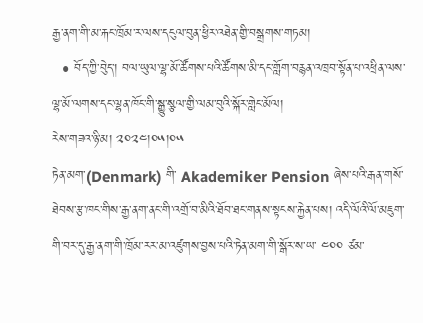རྒྱ་ནག་གི་མ་རྐང་ཁྲོམ་ར་ལས་དངུལ་བུན་ཕྱིར་འཐེན་གྱི་བསྒྲགས་གཏམ།
  • བོད་ཀྱི་བེུད་། བལ་ཡུལ་ལྷ་མོ་ཚོགས་པའི་ཚོགས་མི་དང་གློག་བརྙན་འཁྲབ་སྟོན་པ་འཕྲིན་ལས་ལྷ་མོ་ལགས་དང་ལྷན་ཁོང་གི་སྒྱུ་སྩལ་གྱི་ལམ་བུའི་སྐོར་གླེང་མོལ།
རེས་གཟའ་ཉི་མ། ༢༠༢༤།༠༥།༠༥
ཏེན་མག་(Denmark) གི་ Akademiker Pension ཞེས་པའི་རྒན་གསོ་ཐེབས་རྩ་ཁང་གིས་རྒྱ་ནག་ནང་གི་འགྲོ་བ་མིའི་ཐོབ་ཐང་གནས་སྟངས་རྐྱེན་པས། འདི་ལོའི་ལོ་མཇུག་གི་བར་དུ་རྒྱ་ནག་གི་ཁྲོམ་རར་མ་འཛུགས་བྱས་པའི་ཏེན་མག་གི་སྒོར་ས་ཡ་ ༤༠༠ ཙམ་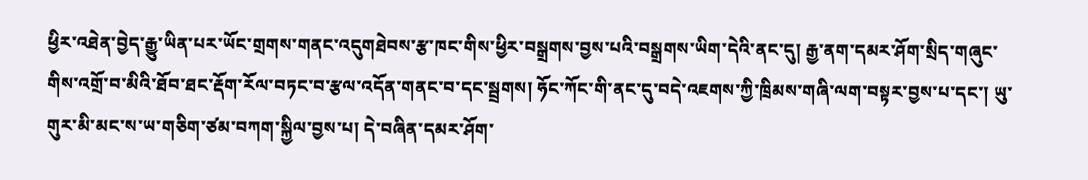ཕྱིར་འཐེན་བྱེད་རྒྱུ་ཡིན་པར་ཡོང་གྲགས་གནང་འདུགཐེབས་རྩ་ཁང་གིས་ཕྱིར་བསྒྲགས་བྱས་པའི་བསྒྲགས་ཡིག་དེའི་ནང་དུ། རྒྱ་ནག་དམར་ཤོག་སྲིད་གཞུང་གིས་འགྲོ་བ་མིའི་ཐོབ་ཐང་རྡོག་རོལ་བཏང་བ་རྩལ་འདོན་གནང་བ་དང་སྦྲགས། ཧོང་ཀོང་གི་ནང་དུ་བདེ་འཇགས་ཀྱི་ཁྲིམས་གཞི་ལག་བསྟར་བྱས་པ་དང་། ཡུ་གུར་མི་མང་ས་ཡ་གཅིག་ཙམ་བཀག་སྐྱིལ་བྱས་པ། དེ་བཞིན་དམར་ཤོག་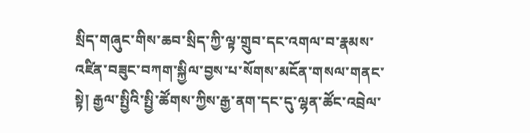སྲིད་གཞུང་གིས་ཆབ་སྲིད་ཀྱི་ལྟ་གྲུབ་དང་འགལ་བ་རྣམས་འཛིན་བཟུང་བཀག་སྐྱིལ་བྱས་པ་སོགས་མངོན་གསལ་གནང་སྟེ། རྒྱལ་སྤྱིའི་སྤྱི་ཚོགས་ཀྱིས་རྒྱ་ནག་དང་དུ་ལྷན་ཚོང་འབྲེལ་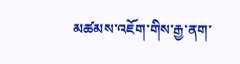མཚམས་འཇོག་གིས་རྒྱ་ནག་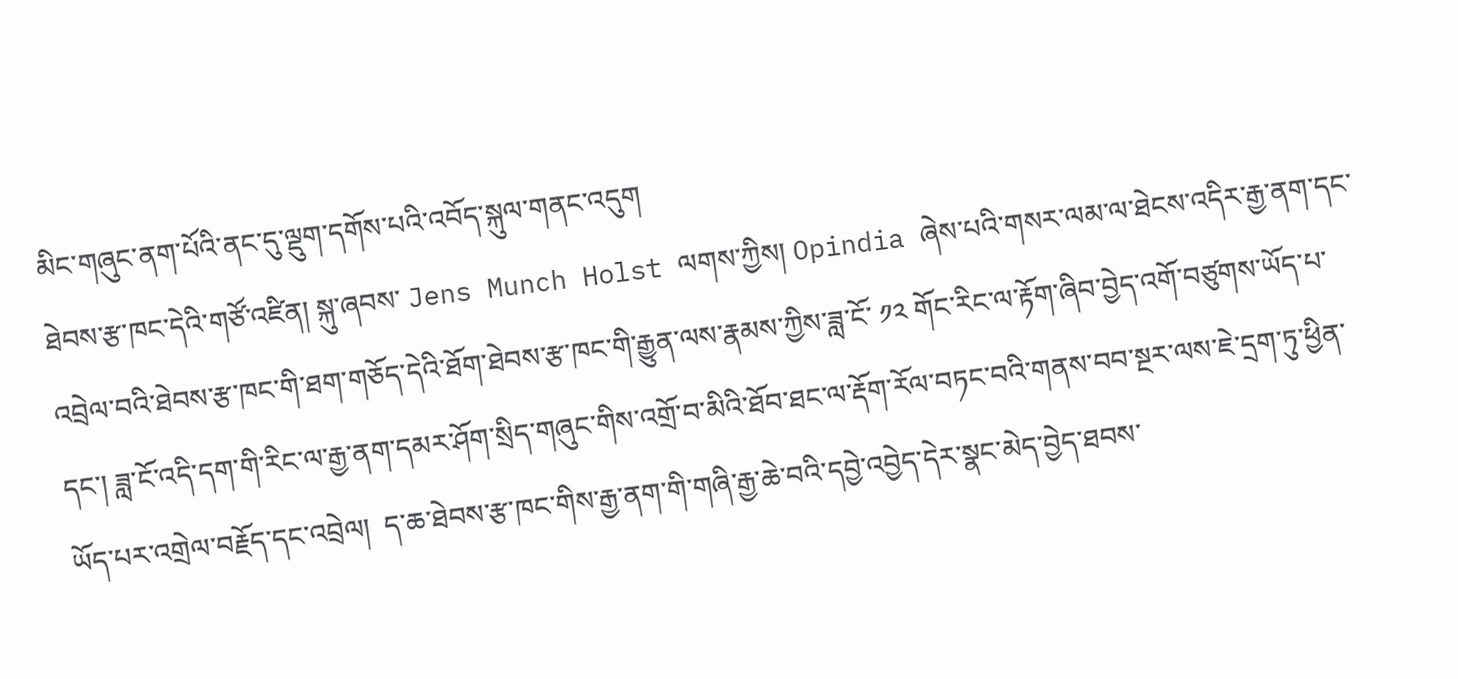མིང་གཞུང་ནག་པོའི་ནང་དུ་ལྡུག་དགོས་པའི་འབོད་སྐུལ་གནང་འདུག
ཐེབས་རྩ་ཁང་དེའི་གཙོ་འཛིན། སྐུ་ཞབས་ Jens Munch Holst ལགས་ཀྱིས། Opindia ཞེས་པའི་གསར་ལམ་ལ་ཐེངས་འདིར་རྒྱ་ནག་དང་འབྲེལ་བའི་ཐེབས་རྩ་ཁང་གི་ཐག་གཅོད་དེའི་ཐོག་ཐེབས་རྩ་ཁང་གི་རྒྱུན་ལས་རྣམས་ཀྱིས་ཟླ་ངོ་ ༡༢ གོང་རིང་ལ་རྟོག་ཞིབ་བྱེད་འགོ་བཙུགས་ཡོད་པ་དང་། ཟླ་ངོ་འདི་དག་གི་རིང་ལ་རྒྱ་ནག་དམར་ཤོག་སྲིད་གཞུང་གིས་འགྲོ་བ་མིའི་ཐོབ་ཐང་ལ་རྡོག་རོལ་བཏང་བའི་གནས་བབ་སྔར་ལས་ཇེ་དྲག་ཏུ་ཕྱིན་ཡོད་པར་འགྲེལ་བརྗོད་དང་འབྲེལ།  ད་ཆ་ཐེབས་རྩ་ཁང་གིས་རྒྱ་ནག་གི་གཞི་རྒྱ་ཆེ་བའི་དབྱེ་འབྱེད་དེར་སྣང་མེད་བྱེད་ཐབས་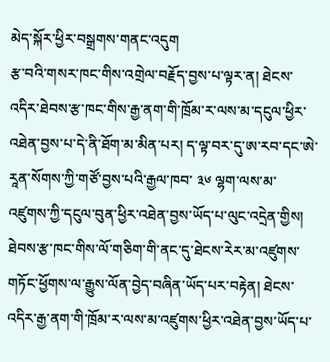མེད་སྐོར་ཕྱིར་བསྒྲགས་གནང་འདུག
རྩ་བའི་གསར་ཁང་གིས་འགྲེལ་བརྗོད་བྱས་པ་ལྟར་ན། ཐེངས་འདིར་ཐེབས་རྩ་ཁང་གིས་རྒྱ་ནག་གི་ཁྲོམ་ར་ལས་མ་དངུལ་ཕྱིར་འཐེན་བྱས་པ་དེ་ནི་ཐོག་མ་མིན་པར། ད་ལྟ་བར་དུ་ཨ་རབ་དང་ཨེ་རཱན་སོགས་ཀྱི་གཙོ་བྱས་པའི་རྒྱལ་ཁབ་ ༣༦ ལྷག་ལས་མ་འཛུགས་ཀྱི་དངུལ་བུན་ཕྱིར་འཐེན་བྱས་ཡོད་པ་ལུང་འདྲེན་གྱིས། ཐེབས་རྩ་ཁང་གིས་ལོ་གཅིག་གི་ནང་དུ་ཐེངས་རེར་མ་འཛུགས་གཏོང་ཕྱོགས་ལ་རྒྱུས་ལོན་བྱེད་བཞིན་ཡོད་པར་བརྟེན། ཐེངས་འདིར་རྒྱ་ནག་གི་ཁྲོམ་ར་ལས་མ་འཛུགས་ཕྱིར་འཐེན་བྱས་ཡོད་པ་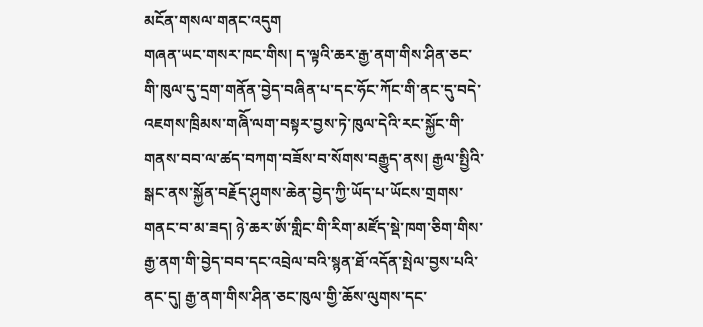མངོན་གསལ་གནང་འདུག
གཞན་ཡང་གསར་ཁང་གིས། ད་ལྟའི་ཆར་རྒྱ་ནག་གིས་ཤིན་ཅང་གི་ཁུལ་དུ་དྲག་གནོན་བྱེད་བཞིན་པ་དང་ཧོང་ཀོང་གི་ནང་དུ་བདེ་འཇགས་ཁྲིམས་གཞིོ་ལག་བསྟར་བྱས་ཏེ་ཁུལ་དེའི་རང་སྐྱོང་གི་གནས་བབ་ལ་ཚད་བཀག་བཟོས་བ་སོགས་བརྒྱུད་ནས། རྒྱལ་སྤྱིའི་སྒང་ནས་སྐྱོན་བརྗོད་ཤུགས་ཆེན་བྱེད་ཀྱི་ཡོད་པ་ཡོངས་གྲགས་གནང་བ་མ་ཟད། ཉེ་ཆར་ཨོ་གླིང་གི་རིག་མཛོད་སྡེ་ཁག་ཅིག་གིས་རྒྱ་ནག་གི་བྱེད་བབ་དང་འབྲེལ་བའི་སྙན་ཐོ་འདོན་སྤེལ་བྱས་པའི་ནང་དུ། རྒྱ་ནག་གིས་ཤིན་ཅང་ཁུལ་གྱི་ཆོས་ལུགས་དང་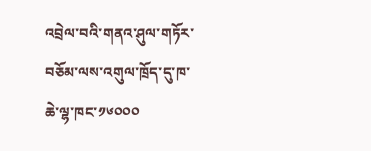འབྲེལ་བའི་གནའ་ཤུལ་གཏོར་བཅོམ་ལས་འགུལ་ཁྲོད་དུ་ཁ་ཆེ་ལྷ་ཁང་༡༦༠༠༠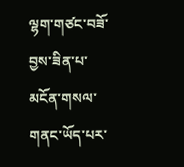ལྷག་གཙང་བཟོ་བྱས་ཟིན་པ་མངོན་གསལ་གནང་ཡོད་པར་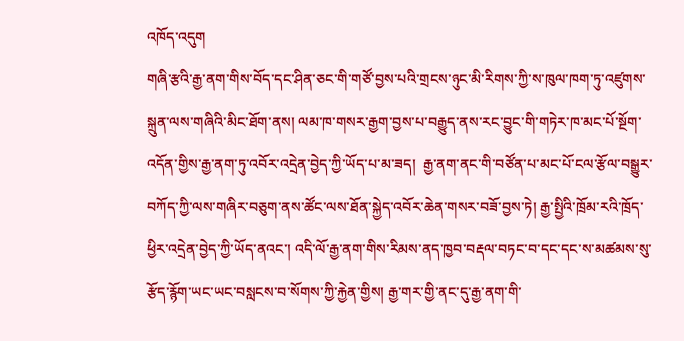འཁོད་འདུག
གཞི་རྩའི་རྒྱ་ནག་གིས་བོད་དང་ཤིན་ཅང་གི་གཙོ་བྱས་པའི་གྲངས་ཉུང་མི་རིགས་ཀྱི་ས་ཁུལ་ཁག་ཏུ་འཛུགས་སྐྲུན་ལས་གཞིའི་མིང་ཐོག་ནས། ལམ་ཁ་གསར་རྒྱག་བྱས་པ་བརྒྱུད་ནས་རང་བྱུང་གི་གཏེར་ཁ་མང་པོ་སྔོག་འདོན་གྱིས་རྒྱ་ནག་ཏུ་འབོར་འདྲེན་བྱེད་ཀྱི་ཡོད་པ་མ་ཟད།  རྒྱ་ནག་ནང་གི་བཙོན་པ་མང་པོ་ངལ་རྩོལ་བསྒྱུར་བཀོད་ཀྱི་ལས་གཞིར་བཅུག་ནས་ཚོང་ལས་ཐོན་སྐྱེད་འབོར་ཆེན་གསར་བཟོ་བྱས་ཏེ། རྒྱ་སྤྱིའི་ཁྲོམ་རའི་ཁྲོད་ཕྱིར་འདྲེན་བྱེད་ཀྱི་ཡོད་ནའང་། འདི་ལོ་རྒྱ་ནག་གིས་རིམས་ནད་ཁྱབ་བརྡལ་བཏང་བ་དང་དང་ས་མཚམས་སུ་རྩོད་རྙོག་ཡང་ཡང་བསླངས་བ་སོགས་ཀྱི་རྐྱེན་གྱིས། རྒྱ་གར་གྱི་ནང་དུ་རྒྱ་ནག་གི་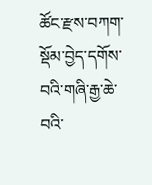ཚོང་རྫས་བཀག་སྡོམ་བྱེད་དགོས་བའི་གཞི་རྒྱ་ཆེ་བའི་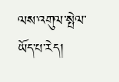ལས་འགུལ་སྤེལ་ཡོད་པ་རེད།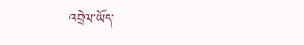འབྲེལ་ཡོད་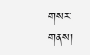གསར་གནས།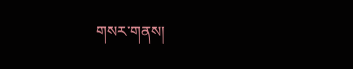གསར་གནས།